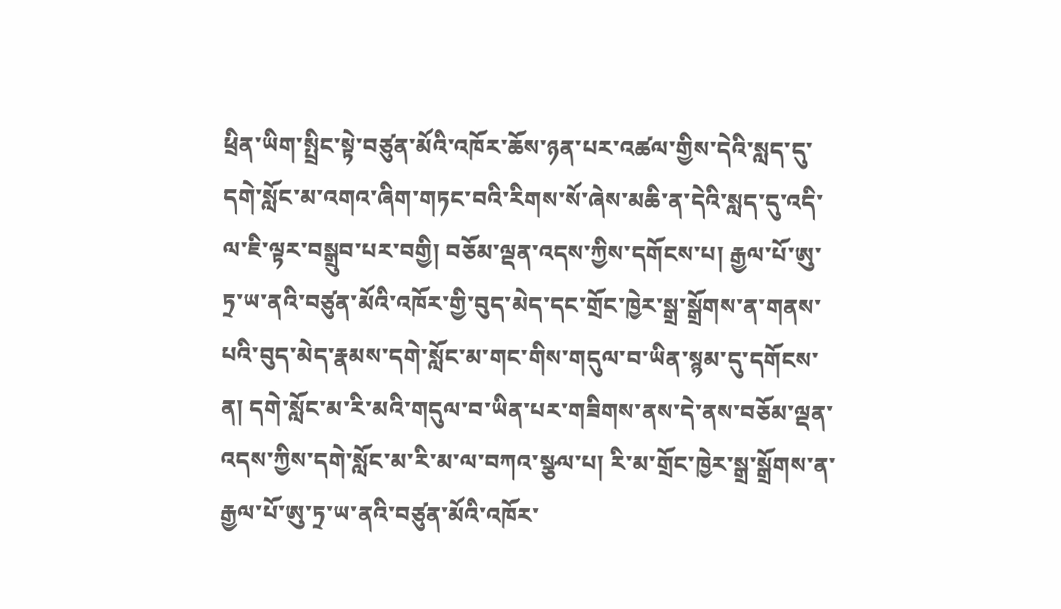ཕྲིན་ཡིག་སྤྲིང་སྟེ་བཙུན་མོའི་འཁོར་ཆོས་ཉན་པར་འཚལ་གྱིས་དེའི་སླད་དུ་དགེ་སློང་མ་འགའ་ཞིག་གཏང་བའི་རིགས་སོ་ཞེས་མཆི་ན་དེའི་སླད་དུ་འདི་ལ་ཇི་ལྟར་བསྒྲུབ་པར་བགྱི། བཅོམ་ལྡན་འདས་ཀྱིས་དགོངས་པ། རྒྱལ་པོ་ཨུ་ཏྲ་ཡ་ནའི་བཙུན་མོའི་འཁོར་གྱི་བུད་མེད་དང་གྲོང་ཁྱེར་སྒྲ་སྒྲོགས་ན་གནས་པའི་བུད་མེད་རྣམས་དགེ་སློང་མ་གང་གིས་གདུལ་བ་ཡིན་སྙམ་དུ་དགོངས་ན། དགེ་སློང་མ་རི་མའི་གདུལ་བ་ཡིན་པར་གཟིགས་ནས་དེ་ནས་བཅོམ་ལྡན་འདས་ཀྱིས་དགེ་སློང་མ་རི་མ་ལ་བཀའ་སྩལ་པ། རི་མ་གྲོང་ཁྱེར་སྒྲ་སྒྲོགས་ན་རྒྱལ་པོ་ཨུ་ཏྲ་ཡ་ནའི་བཙུན་མོའི་འཁོར་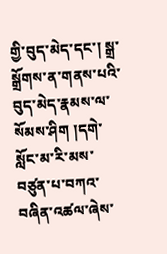གྱི་བུད་མེད་དང་། སྒྲ་སྒྲོགས་ན་གནས་པའི་བུད་མེད་རྣམས་ལ་སོམས་ཤིག །དགེ་སློང་མ་རི་མས་བཙུན་པ་བཀའ་བཞིན་འཚལ་ཞེས་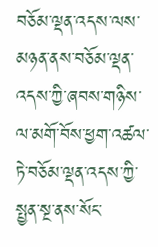བཅོམ་ལྡན་འདས་ལས་མཉན་ནས་བཅོམ་ལྡན་འདས་ཀྱི་ཞབས་གཉིས་ལ་མགོ་བོས་ཕྱག་འཚལ་ཏེ་བཅོམ་ལྡན་འདས་ཀྱི་སྤྱན་སྔ་ནས་སོང་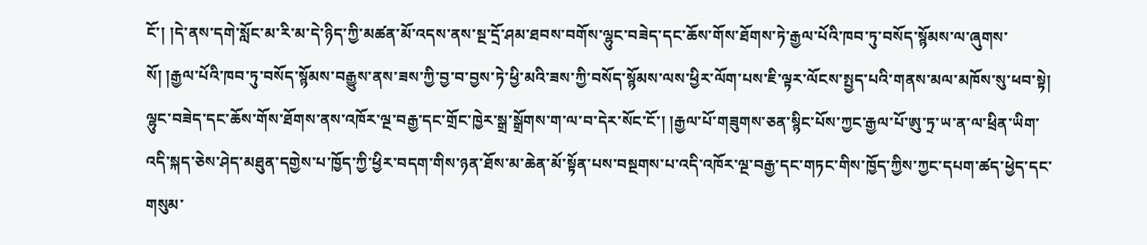ངོ་། །དེ་ནས་དགེ་སློང་མ་རི་མ་དེ་ཉིད་ཀྱི་མཚན་མོ་འདས་ནས་སྔ་དྲོ་ཤམ་ཐབས་བགོས་ལྷུང་བཟེད་དང་ཆོས་གོས་ཐོགས་ཏེ་རྒྱལ་པོའི་ཁབ་ཏུ་བསོད་སྙོམས་ལ་ཞུགས་སོ། །རྒྱལ་པོའི་ཁབ་ཏུ་བསོད་སྙོམས་བརྒྱུས་ནས་ཟས་ཀྱི་བྱ་བ་བྱས་ཏེ་ཕྱི་མའི་ཟས་ཀྱི་བསོད་སྙོམས་ལས་ཕྱིར་ལོག་པས་ཇི་ལྟར་ལོངས་སྤྱད་པའི་གནས་མལ་མཁོས་སུ་ཕབ་སྟེ། ལྷུང་བཟེད་དང་ཆོས་གོས་ཐོགས་ནས་འཁོར་ལྔ་བརྒྱ་དང་གྲོང་ཁྱེར་སྒྲ་སྒྲོགས་ག་ལ་བ་དེར་སོང་ངོ་། །རྒྱལ་པོ་གཟུགས་ཅན་སྙིང་པོས་ཀྱང་རྒྱལ་པོ་ཨུ་ཏྲ་ཡ་ན་ལ་ཕྲིན་ཡིག་འདི་སྐད་ཅེས་ཤེད་མཐུན་དགྱེས་པ་ཁྱོད་ཀྱི་ཕྱིར་བདག་གིས་ཉན་ཐོས་མ་ཆེན་མོ་སྟོན་པས་བསྔགས་པ་འདི་འཁོར་ལྔ་བརྒྱ་དང་གཏང་གིས་ཁྱོད་ཀྱིས་ཀྱང་དཔག་ཚད་ཕྱེད་དང་གསུམ་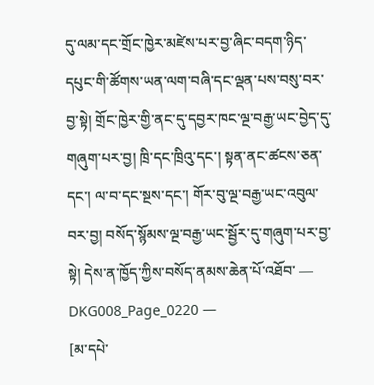དུ་ལམ་དང་གྲོང་ཁྱེར་མཛེས་པར་བྱ་ཞིང་བདག་ཉིད་དཔུང་གི་ཚོགས་ཡན་ལག་བཞི་དང་ལྡན་པས་བསུ་བར་བྱ་སྟེ། གྲོང་ཁྱེར་གྱི་ནང་དུ་དབྱར་ཁང་ལྔ་བརྒྱ་ཡང་བྱེད་དུ་གཞུག་པར་བྱ། ཁྲི་དང་ཁྲིའུ་དང་། སྟན་ནང་ཚངས་ཅན་དང་། ལ་བ་དང་སྔས་དང་། གོར་བུ་ལྔ་བརྒྱ་ཡང་འབུལ་བར་བྱ། བསོད་སྙོམས་ལྔ་བརྒྱ་ཡང་སྦྱོར་དུ་གཞུག་པར་བྱ་སྟེ། དེས་ན་ཁྱོད་ཀྱིས་བསོད་ནམས་ཆེན་པོ་འཐོབ་ ― DKG008_Page_0220 ―
[མ་དཔེ་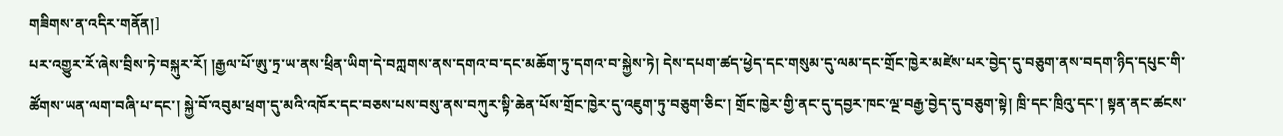གཟིགས་ན་འདིར་གནོན།]
པར་འགྱུར་རོ་ཞེས་བྲིས་ཏེ་བསྐུར་རོ། །རྒྱལ་པོ་ཨུ་ཏྲ་ཡ་ནས་ཕྲིན་ཡིག་དེ་བཀླགས་ནས་དགའ་བ་དང་མཆོག་ཏུ་དགའ་བ་སྐྱེས་ཏེ། དེས་དཔག་ཚད་ཕྱེད་དང་གསུམ་དུ་ལམ་དང་གྲོང་ཁྱེར་མཛེས་པར་བྱེད་དུ་བཅུག་ནས་བདག་ཉིད་དཔུང་གི་ཚོགས་ཡན་ལག་བཞི་པ་དང་། སྐྱེ་བོ་འབུམ་ཕྲག་དུ་མའི་འཁོར་དང་བཅས་པས་བསུ་ནས་བཀུར་སྟི་ཆེན་པོས་གྲོང་ཁྱེར་དུ་འཇུག་ཏུ་བཅུག་ཅིང་། གྲོང་ཁྱེར་གྱི་ནང་དུ་དབྱར་ཁང་ལྔ་བརྒྱ་བྱེད་དུ་བཅུག་སྟེ། ཁྲི་དང་ཁྲིའུ་དང་། སྟན་ནང་ཚངས་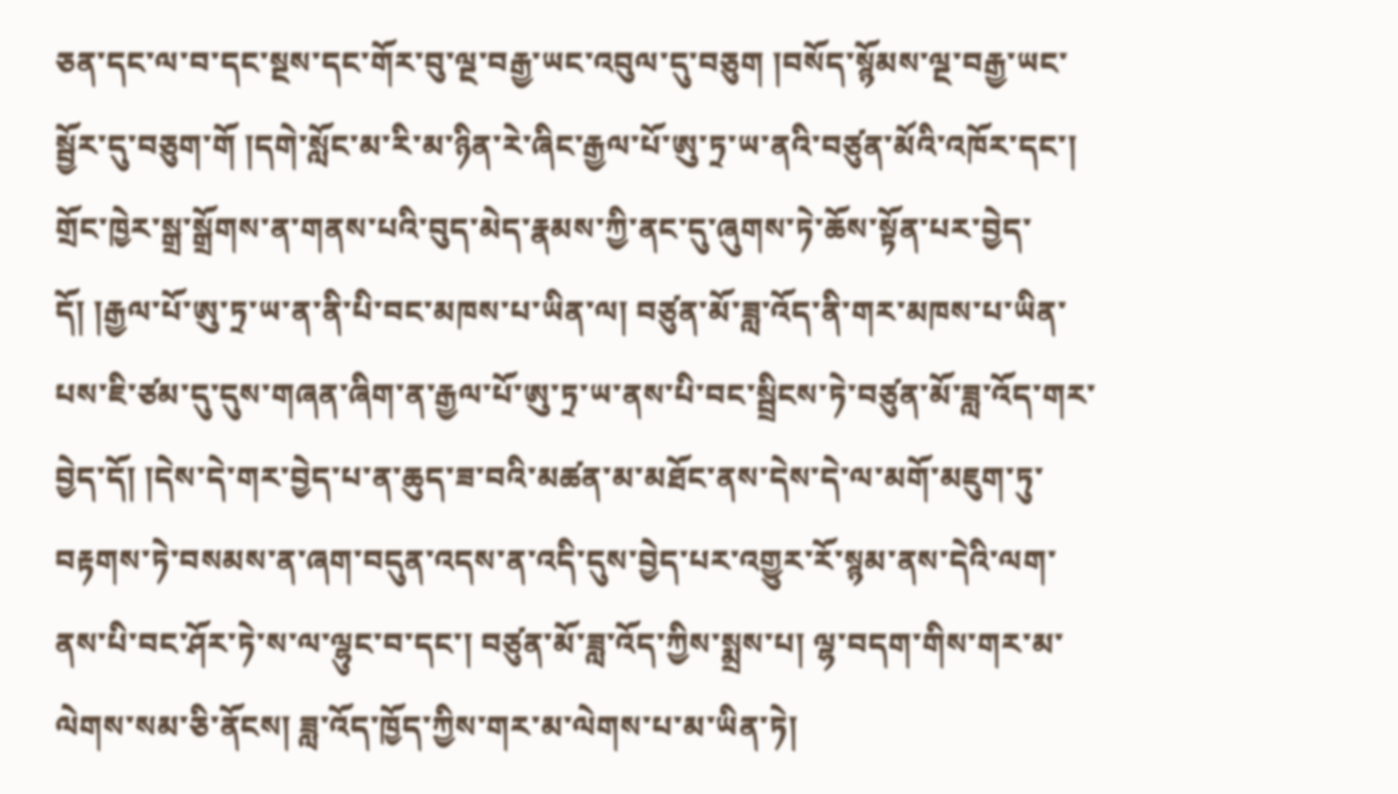ཅན་དང་ལ་བ་དང་སྔས་དང་གོར་བུ་ལྔ་བརྒྱ་ཡང་འབུལ་དུ་བཅུག །བསོད་སྙོམས་ལྔ་བརྒྱ་ཡང་སྦྱོར་དུ་བཅུག་གོ །དགེ་སློང་མ་རི་མ་ཉིན་རེ་ཞིང་རྒྱལ་པོ་ཨུ་ཏྲ་ཡ་ནའི་བཙུན་མོའི་འཁོར་དང་། གྲོང་ཁྱེར་སྒྲ་སྒྲོགས་ན་གནས་པའི་བུད་མེད་རྣམས་ཀྱི་ནང་དུ་ཞུགས་ཏེ་ཆོས་སྟོན་པར་བྱེད་དོ། །རྒྱལ་པོ་ཨུ་ཏྲ་ཡ་ན་ནི་པི་བང་མཁས་པ་ཡིན་ལ། བཙུན་མོ་ཟླ་འོད་ནི་གར་མཁས་པ་ཡིན་པས་ཇི་ཙམ་དུ་དུས་གཞན་ཞིག་ན་རྒྱལ་པོ་ཨུ་ཏྲ་ཡ་ནས་པི་བང་སྦྲིངས་ཏེ་བཙུན་མོ་ཟླ་འོད་གར་བྱེད་དོ། །དེས་དེ་གར་བྱེད་པ་ན་ཆུད་ཟ་བའི་མཚན་མ་མཐོང་ནས་དེས་དེ་ལ་མགོ་མཇུག་ཏུ་བརྟགས་ཏེ་བསམས་ན་ཞག་བདུན་འདས་ན་འདི་དུས་བྱེད་པར་འགྱུར་རོ་སྙམ་ནས་དེའི་ལག་ནས་པི་བང་ཤོར་ཏེ་ས་ལ་ལྷུང་བ་དང་། བཙུན་མོ་ཟླ་འོད་ཀྱིས་སྨྲས་པ། ལྷ་བདག་གིས་གར་མ་ལེགས་སམ་ཅི་ནོངས། ཟླ་འོད་ཁྱོད་ཀྱིས་གར་མ་ལེགས་པ་མ་ཡིན་ཏེ།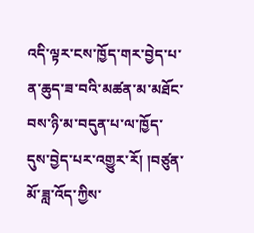འདི་ལྟར་ངས་ཁྱོད་གར་བྱེད་པ་ན་ཆུད་ཟ་བའི་མཚན་མ་མཐོང་བས་ཉི་མ་བདུན་པ་ལ་ཁྱོད་དུས་བྱེད་པར་འགྱུར་རོ། །བཙུན་མོ་ཟླ་འོད་ཀྱིས་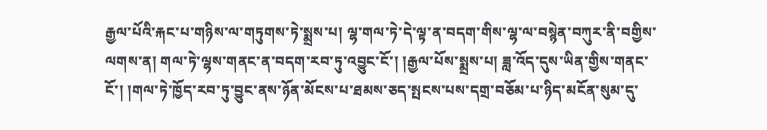རྒྱལ་པོའི་རྐང་པ་གཉིས་ལ་གཏུགས་ཏེ་སྨྲས་པ། ལྷ་གལ་ཏེ་དེ་ལྟ་ན་བདག་གིས་ལྷ་ལ་བསྙེན་བཀུར་ནི་བགྱིས་ལགས་ན། གལ་ཏེ་ལྷས་གནང་ན་བདག་རབ་ཏུ་འབྱུང་ངོ་། །རྒྱལ་པོས་སྨྲས་པ། ཟླ་འོད་དུས་ཡིན་གྱིས་གནང་ངོ་། །གལ་ཏེ་ཁྱོད་རབ་ཏུ་བྱུང་ནས་ཉོན་མོངས་པ་ཐམས་ཅད་སྤངས་པས་དགྲ་བཅོམ་པ་ཉིད་མངོན་སུམ་དུ་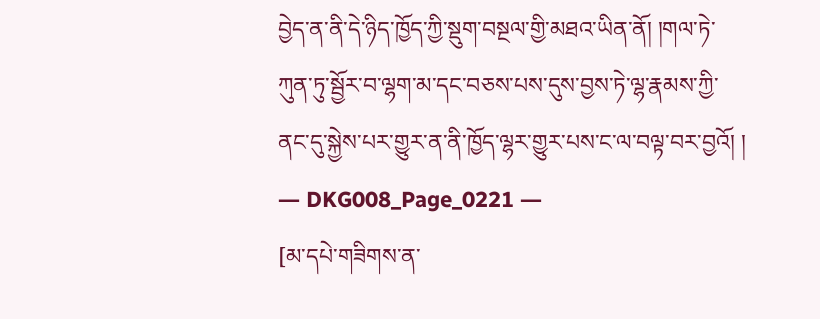བྱེད་ན་ནི་དེ་ཉིད་ཁྱོད་ཀྱི་སྡུག་བསྔལ་གྱི་མཐའ་ཡིན་ནོ། །གལ་ཏེ་ཀུན་ཏུ་སྦྱོར་བ་ལྷག་མ་དང་བཅས་པས་དུས་བྱས་ཏེ་ལྷ་རྣམས་ཀྱི་ནང་དུ་སྐྱེས་པར་གྱུར་ན་ནི་ཁྱོད་ལྷར་གྱུར་པས་ང་ལ་བལྟ་བར་བྱའོ། ། ― DKG008_Page_0221 ―
[མ་དཔེ་གཟིགས་ན་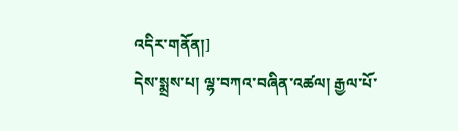འདིར་གནོན།]
དེས་སྨྲས་པ། ལྷ་བཀའ་བཞིན་འཚལ། རྒྱལ་པོ་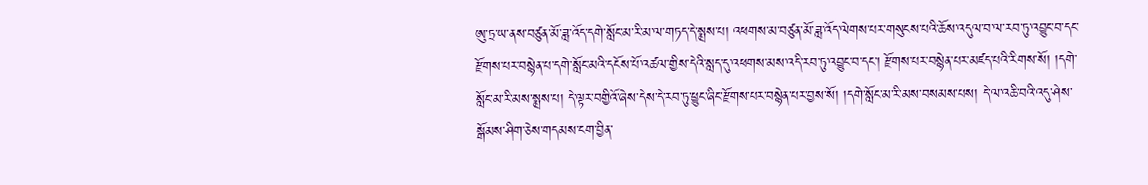ཨུ་ཏྲ་ཡ་ནས་བཙུན་མོ་ཟླ་འོད་དགེ་སློང་མ་རི་མ་ལ་གཏད་དེ་སྨྲས་པ། འཕགས་མ་བཙུན་མོ་ཟླ་འོད་ལེགས་པར་གསུངས་པའི་ཆོས་འདུལ་བ་ལ་རབ་ཏུ་འབྱུང་བ་དང་རྫོགས་པར་བསྙེན་པ་དགེ་སློང་མའི་དངོས་པོ་འཚལ་གྱིས་དེའི་སླད་དུ་འཕགས་མས་འདི་རབ་ཏུ་འབྱུང་བ་དང་། རྫོགས་པར་བསྙེན་པར་མཛད་པའི་རིགས་སོ། །དགེ་སློང་མ་རི་མས་སྨྲས་པ། དེ་ལྟར་བགྱིའོ་ཞེས་དེས་དེ་རབ་ཏུ་ཕྱུང་ཞིང་རྫོགས་པར་བསྙེན་པར་བྱས་སོ། །དགེ་སློང་མ་རི་མས་བསམས་པས། དེ་ལ་འཆི་བའི་འདུ་ཤེས་སྒོམས་ཤིག་ཅེས་གདམས་ངག་བྱིན་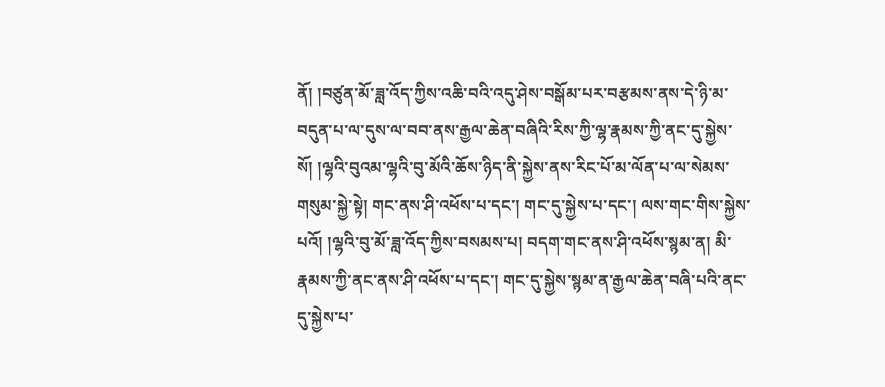ནོ། །བཙུན་མོ་ཟླ་འོད་ཀྱིས་འཆི་བའི་འདུ་ཤེས་བསྒོམ་པར་བརྩམས་ནས་དེ་ཉི་མ་བདུན་པ་ལ་དུས་ལ་བབ་ནས་རྒྱལ་ཆེན་བཞིའི་རིས་ཀྱི་ལྷ་རྣམས་ཀྱི་ནང་དུ་སྐྱེས་སོ། །ལྷའི་བུའམ་ལྷའི་བུ་མོའི་ཆོས་ཉིད་ནི་སྐྱེས་ནས་རིང་པོ་མ་ལོན་པ་ལ་སེམས་གསུམ་སྐྱེ་སྟེ། གང་ནས་ཤི་འཕོས་པ་དང་། གང་དུ་སྐྱེས་པ་དང་། ལས་གང་གིས་སྐྱེས་པའོ། །ལྷའི་བུ་མོ་ཟླ་འོད་ཀྱིས་བསམས་པ། བདག་གང་ནས་ཤི་འཕོས་སྙམ་ན། མི་རྣམས་ཀྱི་ནང་ནས་ཤི་འཕོས་པ་དང་། གང་དུ་སྐྱེས་སྙམ་ན་རྒྱལ་ཆེན་བཞི་པའི་ནང་དུ་སྐྱེས་པ་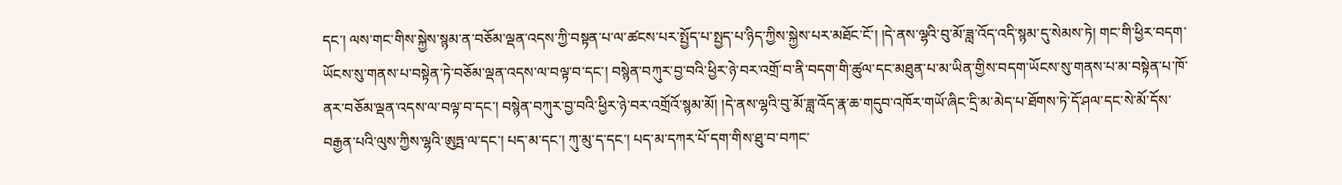དང་། ལས་གང་གིས་སྐྱེས་སྙམ་ན་བཅོམ་ལྡན་འདས་ཀྱི་བསྟན་པ་ལ་ཚངས་པར་སྤྱོད་པ་སྤྱད་པ་ཉིད་ཀྱིས་སྐྱེས་པར་མཐོང་ངོ་། །དེ་ནས་ལྷའི་བུ་མོ་ཟླ་འོད་འདི་སྙམ་དུ་སེམས་ཏེ། གང་གི་ཕྱིར་བདག་ཡོངས་སུ་གནས་པ་བསྟེན་ཏེ་བཅོམ་ལྡན་འདས་ལ་བལྟ་བ་དང་། བསྙེན་བཀུར་བྱ་བའི་ཕྱིར་ཉེ་བར་འགྲོ་བ་ནི་བདག་གི་ཚུལ་དང་མཐུན་པ་མ་ཡིན་གྱིས་བདག་ཡོངས་སུ་གནས་པ་མ་བསྟེན་པ་ཁོ་ནར་བཅོམ་ལྡན་འདས་ལ་བལྟ་བ་དང་། བསྙེན་བཀུར་བྱ་བའི་ཕྱིར་ཉེ་བར་འགྲོའོ་སྙམ་མོ། །དེ་ནས་ལྷའི་བུ་མོ་ཟླ་འོད་རྣ་ཆ་གདུབ་འཁོར་གཡོ་ཞིང་དྲི་མ་མེད་པ་ཐོགས་ཏེ་དོ་ཤལ་དང་སེ་མོ་དོས་བརྒྱན་པའི་ལུས་ཀྱིས་ལྷའི་ཨུཏྤ་ལ་དང་། པད་མ་དང་། ཀུ་མུ་ད་དང་། པད་མ་དཀར་པོ་དག་གིས་ཐུ་བ་བཀང་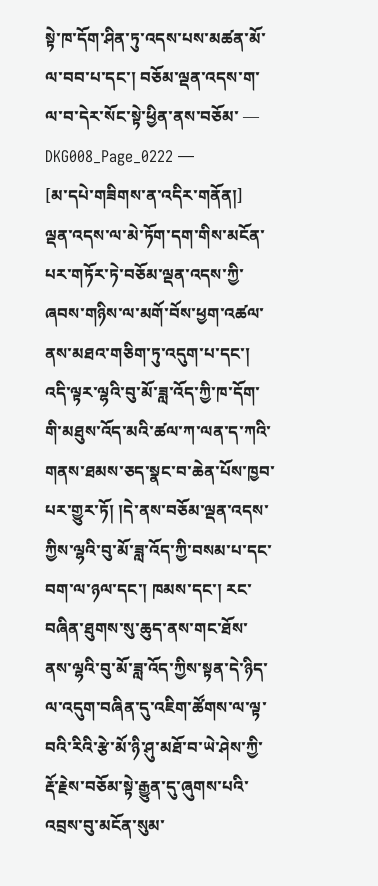སྟེ་ཁ་དོག་ཤིན་ཏུ་འདས་པས་མཚན་མོ་ལ་བབ་པ་དང་། བཅོམ་ལྡན་འདས་ག་ལ་བ་དེར་སོང་སྟེ་ཕྱིན་ནས་བཅོམ་ ― DKG008_Page_0222 ―
[མ་དཔེ་གཟིགས་ན་འདིར་གནོན།]
ལྡན་འདས་ལ་མེ་ཏོག་དག་གིས་མངོན་པར་གཏོར་ཏེ་བཅོམ་ལྡན་འདས་ཀྱི་ཞབས་གཉིས་ལ་མགོ་བོས་ཕྱག་འཚལ་ནས་མཐའ་གཅིག་ཏུ་འདུག་པ་དང་། འདི་ལྟར་ལྷའི་བུ་མོ་ཟླ་འོད་ཀྱི་ཁ་དོག་གི་མཐུས་འོད་མའི་ཚལ་ཀ་ལན་ད་ཀའི་གནས་ཐམས་ཅད་སྣང་བ་ཆེན་པོས་ཁྱབ་པར་གྱུར་ཏོ། །དེ་ནས་བཅོམ་ལྡན་འདས་ཀྱིས་ལྷའི་བུ་མོ་ཟླ་འོད་ཀྱི་བསམ་པ་དང་བག་ལ་ཉལ་དང་། ཁམས་དང་། རང་བཞིན་ཐུགས་སུ་ཆུད་ནས་གང་ཐོས་ནས་ལྷའི་བུ་མོ་ཟླ་འོད་ཀྱིས་སྟན་དེ་ཉིད་ལ་འདུག་བཞིན་དུ་འཇིག་ཚོགས་ལ་ལྟ་བའི་རིའི་རྩེ་མོ་ཉི་ཤུ་མཐོ་བ་ཡེ་ཤེས་ཀྱི་རྡོ་རྗེས་བཅོམ་སྟེ་རྒྱུན་དུ་ཞུགས་པའི་འབྲས་བུ་མངོན་སུམ་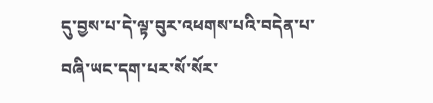དུ་བྱས་པ་དེ་ལྟ་བུར་འཕགས་པའི་བདེན་པ་བཞི་ཡང་དག་པར་སོ་སོར་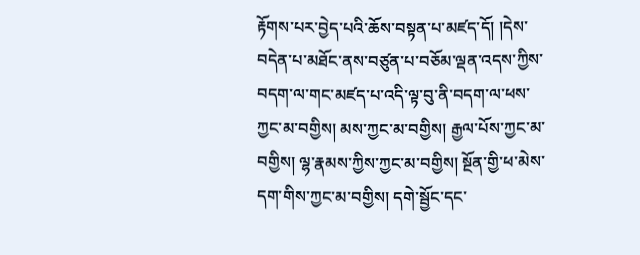རྟོགས་པར་བྱེད་པའི་ཆོས་བསྟན་པ་མཛད་དོ། །དེས་བདེན་པ་མཐོང་ནས་བཙུན་པ་བཅོམ་ལྡན་འདས་ཀྱིས་བདག་ལ་གང་མཛད་པ་འདི་ལྟ་བུ་ནི་བདག་ལ་ཕས་ཀྱང་མ་བགྱིས། མས་ཀྱང་མ་བགྱིས། རྒྱལ་པོས་ཀྱང་མ་བགྱིས། ལྷ་རྣམས་ཀྱིས་ཀྱང་མ་བགྱིས། སྔོན་གྱི་ཕ་མེས་དག་གིས་ཀྱང་མ་བགྱིས། དགེ་སྦྱོང་དང་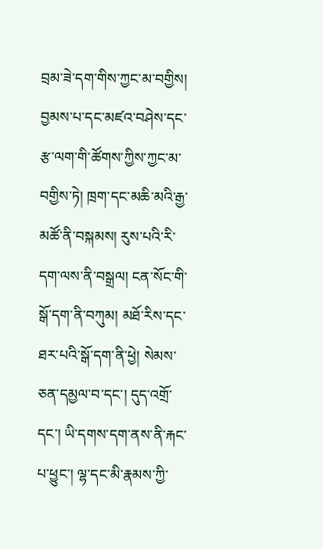བྲམ་ཟེ་དག་གིས་ཀྱང་མ་བགྱིས། བྱམས་པ་དང་མཛའ་བཤེས་དང་རྩ་ལག་གི་ཚོགས་ཀྱིས་ཀྱང་མ་བགྱིས་ཏེ། ཁྲག་དང་མཆི་མའི་རྒྱ་མཚོ་ནི་བསྐམས། རུས་པའི་རི་དག་ལས་ནི་བསྒྲལ། ངན་སོང་གི་སྒོ་དག་ནི་བཀུམ། མཐོ་རིས་དང་ཐར་པའི་སྒོ་དག་ནི་ཕྱེ། སེམས་ཅན་དམྱལ་བ་དང་། དུད་འགྲོ་དང་། ཡི་དགས་དག་ནས་ནི་རྐང་པ་ཕྱུང་། ལྷ་དང་མི་རྣམས་ཀྱི་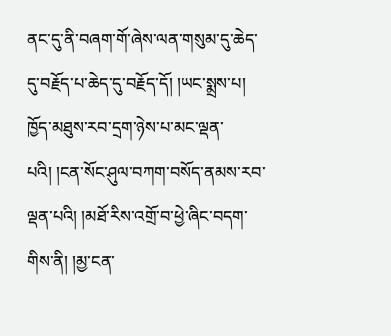ནང་དུ་ནི་བཞག་གོ་ཞེས་ལན་གསུམ་དུ་ཆེད་དུ་བརྗོད་པ་ཆེད་དུ་བརྗོད་དོ། །ཡང་སྨྲས་པ། ཁྱོད་མཐུས་རབ་དྲག་ཉེས་པ་མང་ལྡན་པའི། །ངན་སོང་ཤུལ་བཀག་བསོད་ནམས་རབ་ལྡན་པའི། །མཐོ་རིས་འགྲོ་བ་ཕྱེ་ཞིང་བདག་གིས་ནི། །མྱ་ངན་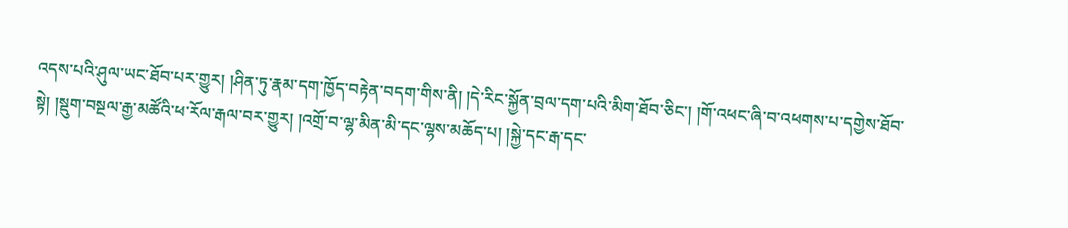འདས་པའི་ཤུལ་ཡང་ཐོབ་པར་གྱུར། །ཤིན་ཏུ་རྣམ་དག་ཁྱོད་བརྟེན་བདག་གིས་ནི། །དེ་རིང་སྐྱོན་བྲལ་དག་པའི་མིག་ཐོབ་ཅིང་། །གོ་འཕང་ཞི་བ་འཕགས་པ་དགྱེས་ཐོབ་སྟེ། །སྡུག་བསྔལ་རྒྱ་མཚོའི་ཕ་རོལ་རྒལ་བར་གྱུར། །འགྲོ་བ་ལྷ་མིན་མི་དང་ལྷས་མཆོད་པ། །སྐྱེ་དང་རྒ་དང་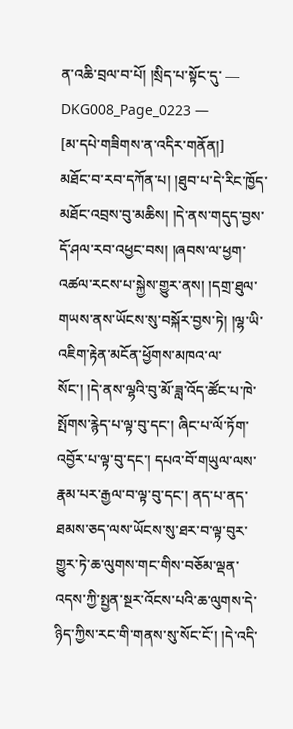ན་འཆི་བྲལ་བ་པོ། །སྲིད་པ་སྟོང་དུ་ ― DKG008_Page_0223 ―
[མ་དཔེ་གཟིགས་ན་འདིར་གནོན།]
མཐོང་བ་རབ་དཀོན་པ། །ཐུབ་པ་དེ་རིང་ཁྱོད་མཐོང་འབྲས་བུ་མཆིས། །དེ་ནས་གདུད་བྱས་དོ་ཤལ་རབ་འཕྱང་བས། །ཞབས་ལ་ཕྱག་འཚལ་རངས་པ་སྐྱེས་གྱུར་ནས། །དགྲ་ཐུལ་གཡས་ནས་ཡོངས་སུ་བསྐོར་བྱས་ཏེ། །ལྷ་ཡི་འཇིག་རྟེན་མངོན་ཕྱོགས་མཁའ་ལ་སོང་། །དེ་ནས་ལྷའི་བུ་མོ་ཟླ་འོད་ཚོང་པ་ཁེ་སྤོགས་རྙེད་པ་ལྟ་བུ་དང་། ཞིང་པ་ལོ་ཏོག་འབྱོར་པ་ལྟ་བུ་དང་། དཔའ་བོ་གཡུལ་ལས་རྣམ་པར་རྒྱལ་བ་ལྟ་བུ་དང་། ནད་པ་ནད་ཐམས་ཅད་ལས་ཡོངས་སུ་ཐར་བ་ལྟ་བུར་གྱུར་ཏེ་ཆ་ལུགས་གང་གིས་བཅོམ་ལྡན་འདས་ཀྱི་སྤྱན་སྔར་འོངས་པའི་ཆ་ལུགས་དེ་ཉིད་ཀྱིས་རང་གི་གནས་སུ་སོང་ངོ་། །དེ་འདི་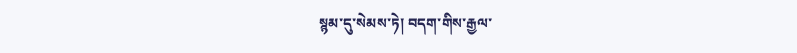སྙམ་དུ་སེམས་ཏེ། བདག་གིས་རྒྱལ་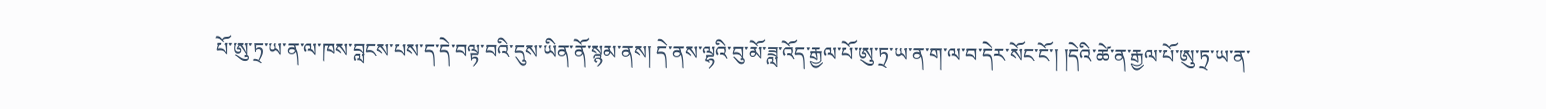པོ་ཨུ་ཏྲ་ཡ་ན་ལ་ཁས་བླངས་པས་ད་དེ་བལྟ་བའི་དུས་ཡིན་ནོ་སྙམ་ནས། དེ་ནས་ལྷའི་བུ་མོ་ཟླ་འོད་རྒྱལ་པོ་ཨུ་ཏྲ་ཡ་ན་ག་ལ་བ་དེར་སོང་ངོ་། །དེའི་ཚེ་ན་རྒྱལ་པོ་ཨུ་ཏྲ་ཡ་ན་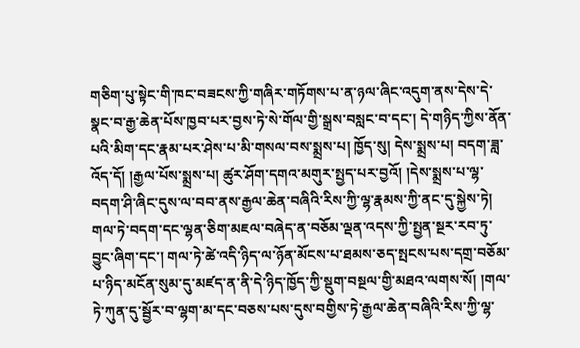གཅིག་པུ་སྟེང་གི་ཁང་བཟངས་ཀྱི་གཞིར་གཏོགས་པ་ན་ཉལ་ཞིང་འདུག་ནས་དེས་དེ་སྣང་བ་རྒྱ་ཆེན་པོས་ཁྱབ་པར་བྱས་ཏེ་སེ་གོལ་གྱི་སྒྲས་བསླང་བ་དང་། དེ་གཉིད་ཀྱིས་ནོན་པའི་མིག་དང་རྣམ་པར་ཤེས་པ་མི་གསལ་བས་སྨྲས་པ། ཁྱོད་སུ། དེས་སྨྲས་པ། བདག་ཟླ་འོད་དོ། །རྒྱལ་པོས་སྨྲས་པ། ཚུར་ཤོག་དགའ་མགུར་སྤྱད་པར་བྱའོ། །དེས་སྨྲས་པ་ལྷ་བདག་ཤི་ཞིང་དུས་ལ་བབ་ནས་རྒྱལ་ཆེན་བཞིའི་རིས་ཀྱི་ལྷ་རྣམས་ཀྱི་ནང་དུ་སྐྱེས་ཏེ། གལ་ཏེ་བདག་དང་ལྷན་ཅིག་མཇལ་བཞེད་ན་བཅོམ་ལྡན་འདས་ཀྱི་སྤྱན་སྔར་རབ་ཏུ་བྱུང་ཞིག་དང་། གལ་ཏེ་ཚེ་འདི་ཉིད་ལ་ཉོན་མོངས་པ་ཐམས་ཅད་སྤངས་པས་དགྲ་བཅོམ་པ་ཉིད་མངོན་སུམ་དུ་མཛད་ན་ནི་དེ་ཉིད་ཁྱོད་ཀྱི་སྡུག་བསྔལ་གྱི་མཐའ་ལགས་སོ། །གལ་ཏེ་ཀུན་དུ་སྦྱོར་བ་ལྷག་མ་དང་བཅས་པས་དུས་བགྱིས་ཏེ་རྒྱལ་ཆེན་བཞིའི་རིས་ཀྱི་ལྷ་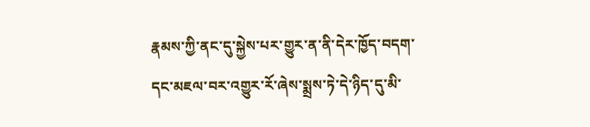རྣམས་ཀྱི་ནང་དུ་སྐྱེས་པར་གྱུར་ན་ནི་དེར་ཁྱོད་བདག་དང་མཇལ་བར་འགྱུར་རོ་ཞེས་སྨྲས་ཏེ་དེ་ཉིད་དུ་མི་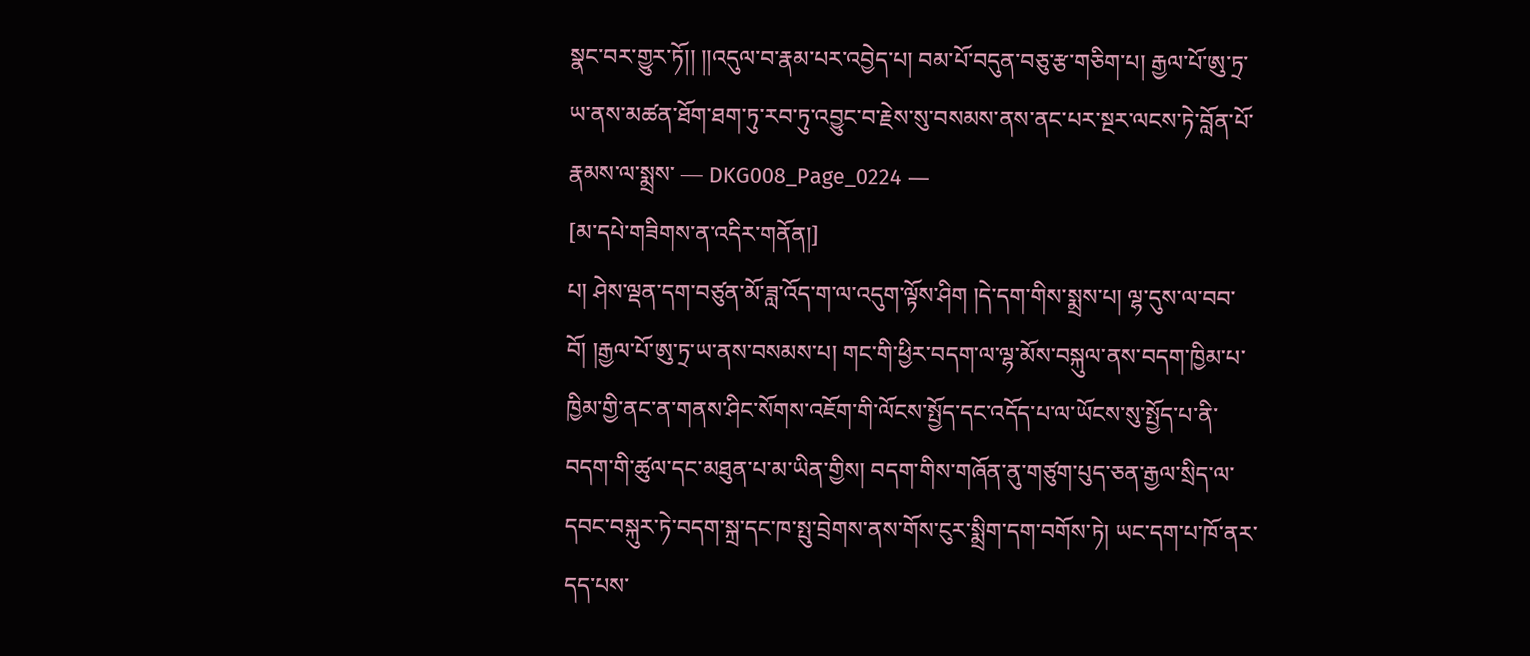སྣང་བར་གྱུར་ཏོ།། །།འདུལ་བ་རྣམ་པར་འབྱེད་པ། བམ་པོ་བདུན་བཅུ་རྩ་གཅིག་པ། རྒྱལ་པོ་ཨུ་ཏྲ་ཡ་ནས་མཚན་ཐོག་ཐག་ཏུ་རབ་ཏུ་འབྱུང་བ་རྗེས་སུ་བསམས་ནས་ནང་པར་སྔར་ལངས་ཏེ་བློན་པོ་རྣམས་ལ་སྨྲས་ ― DKG008_Page_0224 ―
[མ་དཔེ་གཟིགས་ན་འདིར་གནོན།]
པ། ཤེས་ལྡན་དག་བཙུན་མོ་ཟླ་འོད་ག་ལ་འདུག་ལྟོས་ཤིག །དེ་དག་གིས་སྨྲས་པ། ལྷ་དུས་ལ་བབ་བོ། །རྒྱལ་པོ་ཨུ་ཏྲ་ཡ་ནས་བསམས་པ། གང་གི་ཕྱིར་བདག་ལ་ལྷ་མོས་བསྐུལ་ནས་བདག་ཁྱིམ་པ་ཁྱིམ་གྱི་ནང་ན་གནས་ཤིང་སོགས་འཇོག་གི་ལོངས་སྤྱོད་དང་འདོད་པ་ལ་ཡོངས་སུ་སྤྱོད་པ་ནི་བདག་གི་ཚུལ་དང་མཐུན་པ་མ་ཡིན་གྱིས། བདག་གིས་གཞོན་ནུ་གཙུག་པུད་ཅན་རྒྱལ་སྲིད་ལ་དབང་བསྐུར་ཏེ་བདག་སྐྲ་དང་ཁ་སྤུ་བྲེགས་ནས་གོས་ངུར་སྨྲིག་དག་བགོས་ཏེ། ཡང་དག་པ་ཁོ་ནར་དད་པས་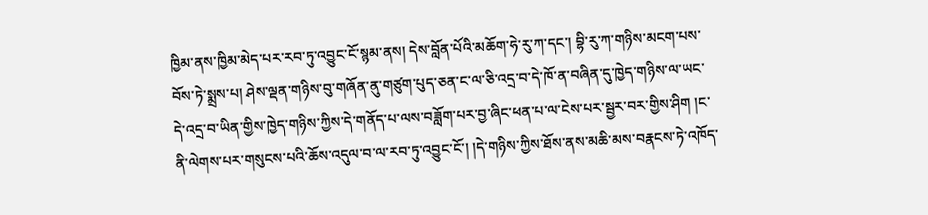ཁྱིམ་ནས་ཁྱིམ་མེད་པར་རབ་ཏུ་འབྱུང་ངོ་སྙམ་ནས། དེས་བློན་པོའི་མཆོག་ཧེ་རུ་ཀ་དང་། བྷི་རུ་ཀ་གཉིས་མངག་པས་བོས་ཏེ་སྨྲས་པ། ཤེས་ལྡན་གཉིས་བུ་གཞོན་ནུ་གཙུག་པུད་ཅན་ང་ལ་ཅི་འདྲ་བ་དེ་ཁོ་ན་བཞིན་དུ་ཁྱེད་གཉིས་ལ་ཡང་དེ་འདྲ་བ་ཡིན་གྱིས་ཁྱེད་གཉིས་ཀྱིས་དེ་གནོད་པ་ལས་བཟློག་པར་བྱ་ཞིང་ཕན་པ་ལ་ངེས་པར་སྦྱར་བར་གྱིས་ཤིག །ང་ནི་ལེགས་པར་གསུངས་པའི་ཆོས་འདུལ་བ་ལ་རབ་ཏུ་འབྱུང་ངོ་། །དེ་གཉིས་ཀྱིས་ཐོས་ནས་མཆི་མས་བརྣངས་ཏེ་འཁོད་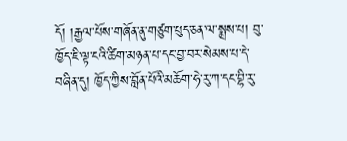དོ། །རྒྱལ་པོས་གཞོན་ནུ་གཙུག་པུད་ཅན་ལ་སྨྲས་པ། བུ་ཁྱོད་ཇི་ལྟ་ངའི་ཚིག་མཉན་པ་དང་བྱ་བར་སེམས་པ་དེ་བཞིན་དུ། ཁྱོད་ཀྱིས་བློན་པོའི་མཆོག་ཧེ་རུ་ཀ་དང་བྷི་རུ་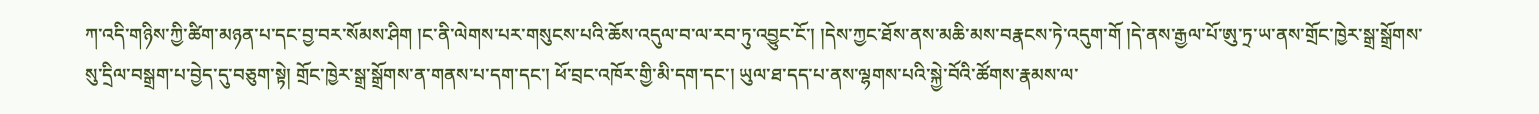ཀ་འདི་གཉིས་ཀྱི་ཚིག་མཉན་པ་དང་བྱ་བར་སོམས་ཤིག །ང་ནི་ལེགས་པར་གསུངས་པའི་ཆོས་འདུལ་བ་ལ་རབ་ཏུ་འབྱུང་ངོ་། །དེས་ཀྱང་ཐོས་ནས་མཆི་མས་བརྣངས་ཏེ་འདུག་གོ །དེ་ནས་རྒྱལ་པོ་ཨུ་ཏྲ་ཡ་ནས་གྲོང་ཁྱེར་སྒྲ་སྒྲོགས་སུ་དྲིལ་བསྒྲག་པ་བྱེད་དུ་བཅུག་སྟེ། གྲོང་ཁྱེར་སྒྲ་སྒྲོགས་ན་གནས་པ་དག་དང་། ཕོ་བྲང་འཁོར་གྱི་མི་དག་དང་། ཡུལ་ཐ་དད་པ་ནས་ལྷགས་པའི་སྐྱེ་བོའི་ཚོགས་རྣམས་ལ་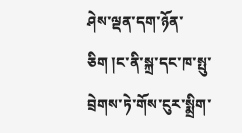ཤེས་ལྡན་དག་ཉོན་ཅིག །ང་ནི་སྐྲ་དང་ཁ་སྤུ་བྲེགས་ཏེ་གོས་ངུར་སྨྲིག་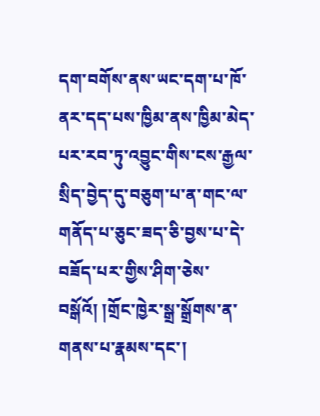དག་བགོས་ནས་ཡང་དག་པ་ཁོ་ནར་དད་པས་ཁྱིམ་ནས་ཁྱིམ་མེད་པར་རབ་ཏུ་འབྱུང་གིས་ངས་རྒྱལ་སྲིད་བྱེད་དུ་བཅུག་པ་ན་གང་ལ་གནོད་པ་ཅུང་ཟད་ཅི་བྱས་པ་དེ་བཟོད་པར་གྱིས་ཤིག་ཅེས་བསྒོའོ། །གྲོང་ཁྱེར་སྒྲ་སྒྲོགས་ན་གནས་པ་རྣམས་དང་།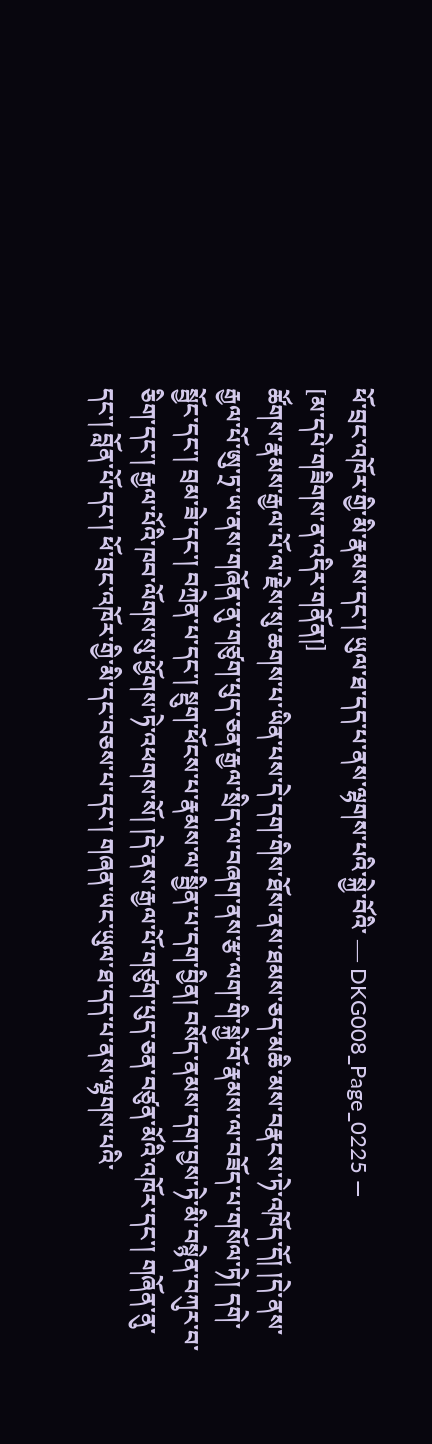ཕོ་བྲང་འཁོར་གྱི་མི་རྣམས་དང་། ཡུལ་ཐ་དད་པ་ནས་ལྷགས་པའི་སྐྱེ་བོའི་ ― DKG008_Page_0225 ―
[མ་དཔེ་གཟིགས་ན་འདིར་གནོན།]
ཚོགས་རྣམས་རྒྱལ་པོ་ལ་རྗེས་སུ་ཆགས་པ་ཡིན་པས་དེ་དག་གིས་ཐོས་ནས་ཐམས་ཅད་མཆི་མས་བརྣངས་ཏེ་འཁོད་དོ། །དེ་ནས་རྒྱལ་པོ་ཨུ་ཏྲ་ཡ་ནས་གཞོན་ནུ་གཙུག་པུད་ཅན་རྒྱལ་སྲིད་ལ་བཞག་ནས་རྩ་ལག་གི་སྐྱེ་བོ་རྣམས་ལ་བཟོད་པ་གསོལ་ཏེ། དགེ་སྦྱོང་དང་། བྲམ་ཟེ་དང་། བཀྲེན་པ་དང་། སྡུག་ཕོངས་པ་རྣམས་ལ་སྦྱིན་པ་དག་བྱིན། བསོད་ནམས་དག་བྱས་ཏེ་མི་བསྙེན་བཀུར་བ་ཅིག་དང་། རྒྱལ་པོའི་ཁབ་ལོགས་སུ་ཕྱོགས་ཏེ་འཕགས་སོ། །དེ་ནས་རྒྱལ་པོ་གཙུག་པུད་ཅན་བཙུན་མོའི་འཁོར་དང་། གཞོན་ནུ་དང་། བློན་པོ་དང་། ཕོ་བྲང་འཁོར་གྱི་མི་དང་བཅས་པ་དང་། གཞན་ཡང་ཡུལ་ཐ་དད་པ་ནས་ལྷགས་པའི་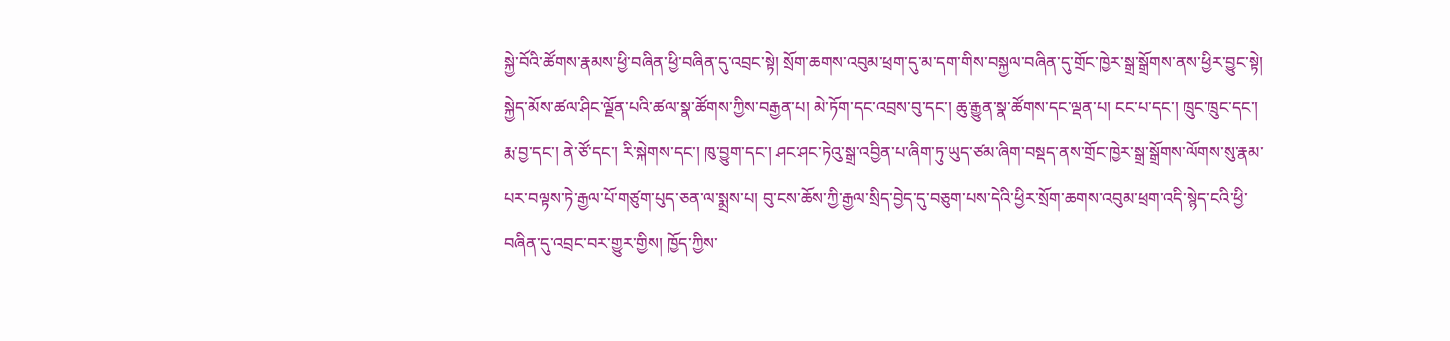སྐྱེ་བོའི་ཚོགས་རྣམས་ཕྱི་བཞིན་ཕྱི་བཞིན་དུ་འབྲང་སྟེ། སྲོག་ཆགས་འབུམ་ཕྲག་དུ་མ་དག་གིས་བསྐྱལ་བཞིན་དུ་གྲོང་ཁྱེར་སྒྲ་སྒྲོགས་ནས་ཕྱིར་བྱུང་སྟེ། སྐྱེད་མོས་ཚལ་ཤིང་ལྗོན་པའི་ཚལ་སྣ་ཚོགས་ཀྱིས་བརྒྱན་པ། མེ་ཏོག་དང་འབྲས་བུ་དང་། ཆུ་རྒྱུན་སྣ་ཚོགས་དང་ལྡན་པ། ངང་པ་དང་། ཁྲུང་ཁྲུང་དང་། རྨ་བྱ་དང་། ནེ་ཙོ་དང་། རི་སྐེགས་དང་། ཁུ་བྱུག་དང་། ཤང་ཤང་ཏེའུ་སྒྲ་འབྱིན་པ་ཞིག་ཏུ་ཡུད་ཙམ་ཞིག་བསྡད་ནས་གྲོང་ཁྱེར་སྒྲ་སྒྲོགས་ལོགས་སུ་རྣམ་པར་བལྟས་ཏེ་རྒྱལ་པོ་གཙུག་པུད་ཅན་ལ་སྨྲས་པ། བུ་ངས་ཆོས་ཀྱི་རྒྱལ་སྲིད་བྱེད་དུ་བཅུག་པས་དེའི་ཕྱིར་སྲོག་ཆགས་འབུམ་ཕྲག་འདི་སྙེད་ངའི་ཕྱི་བཞིན་དུ་འབྲང་བར་གྱུར་གྱིས། ཁྱོད་ཀྱིས་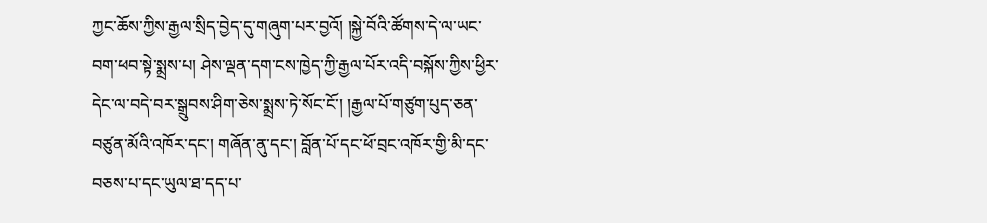ཀྱང་ཆོས་ཀྱིས་རྒྱལ་སྲིད་བྱེད་དུ་གཞུག་པར་བྱའོ། །སྐྱེ་བོའི་ཚོགས་དེ་ལ་ཡང་བག་ཕབ་སྟེ་སྨྲས་པ། ཤེས་ལྡན་དག་ངས་ཁྱེད་ཀྱི་རྒྱལ་པོར་འདི་བསྐོས་ཀྱིས་ཕྱིར་དེང་ལ་བདེ་བར་སྒྲུབས་ཤིག་ཅེས་སྨྲས་ཏེ་སོང་ངོ་། །རྒྱལ་པོ་གཙུག་པུད་ཅན་བཙུན་མོའི་འཁོར་དང་། གཞོན་ནུ་དང་། བློན་པོ་དང་ཕོ་བྲང་འཁོར་གྱི་མི་དང་བཅས་པ་དང་ཡུལ་ཐ་དད་པ་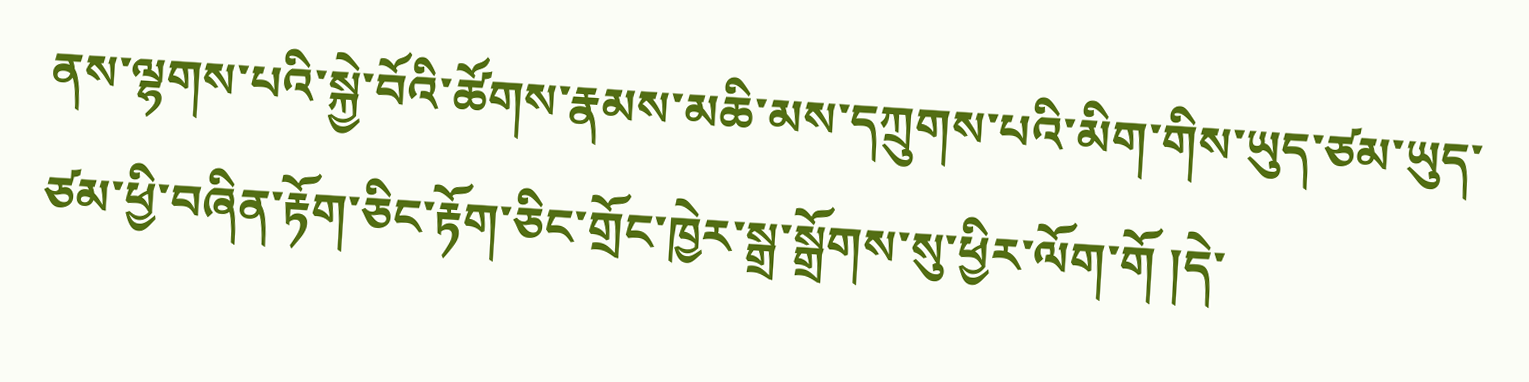ནས་ལྷགས་པའི་སྐྱེ་བོའི་ཚོགས་རྣམས་མཆི་མས་དཀྲུགས་པའི་མིག་གིས་ཡུད་ཙམ་ཡུད་ཙམ་ཕྱི་བཞིན་རྟོག་ཅིང་རྟོག་ཅིང་གྲོང་ཁྱེར་སྒྲ་སྒྲོགས་སུ་ཕྱིར་ལོག་གོ །དེ་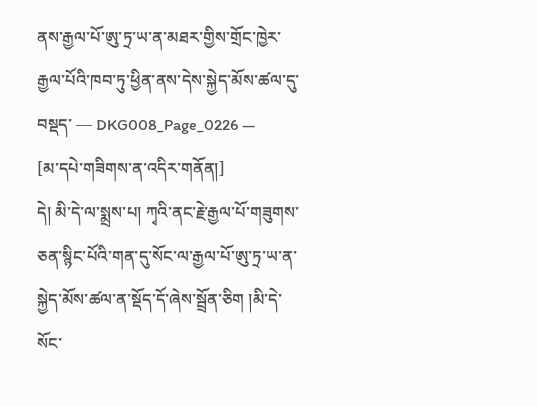ནས་རྒྱལ་པོ་ཨུ་ཏྲ་ཡ་ན་མཐར་གྱིས་གྲོང་ཁྱེར་རྒྱལ་པོའི་ཁབ་ཏུ་ཕྱིན་ནས་དེས་སྐྱེད་མོས་ཚལ་དུ་བསྡད་ ― DKG008_Page_0226 ―
[མ་དཔེ་གཟིགས་ན་འདིར་གནོན།]
དེ། མི་དེ་ལ་སྨྲས་པ། ཀྭའི་ནང་རྗེ་རྒྱལ་པོ་གཟུགས་ཅན་སྙིང་པོའི་གན་དུ་སོང་ལ་རྒྱལ་པོ་ཨུ་ཏྲ་ཡ་ན་སྐྱེད་མོས་ཚལ་ན་སྡོད་དོ་ཞེས་སྦྲོན་ཅིག །མི་དེ་སོང་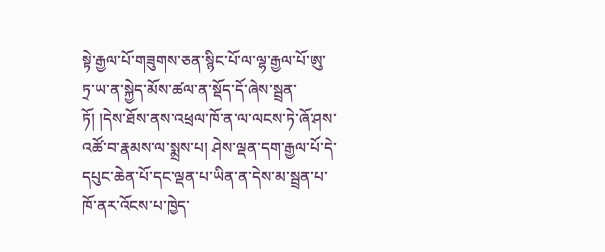སྟེ་རྒྱལ་པོ་གཟུགས་ཅན་སྙིང་པོ་ལ་ལྷ་རྒྱལ་པོ་ཨུ་ཏྲ་ཡ་ན་སྐྱེད་མོས་ཚལ་ན་སྡོད་དོ་ཞེས་སྦྲན་ཏོ། །དེས་ཐོས་ནས་འཕྲལ་ཁོ་ན་ལ་ལངས་ཏེ་ཞོ་ཤས་འཚོ་བ་རྣམས་ལ་སྨྲས་པ། ཤེས་ལྡན་དག་རྒྱལ་པོ་དེ་དཔུང་ཆེན་པོ་དང་ལྡན་པ་ཡིན་ན་དེས་མ་སྦྲན་པ་ཁོ་ནར་འོངས་པ་ཁྱེད་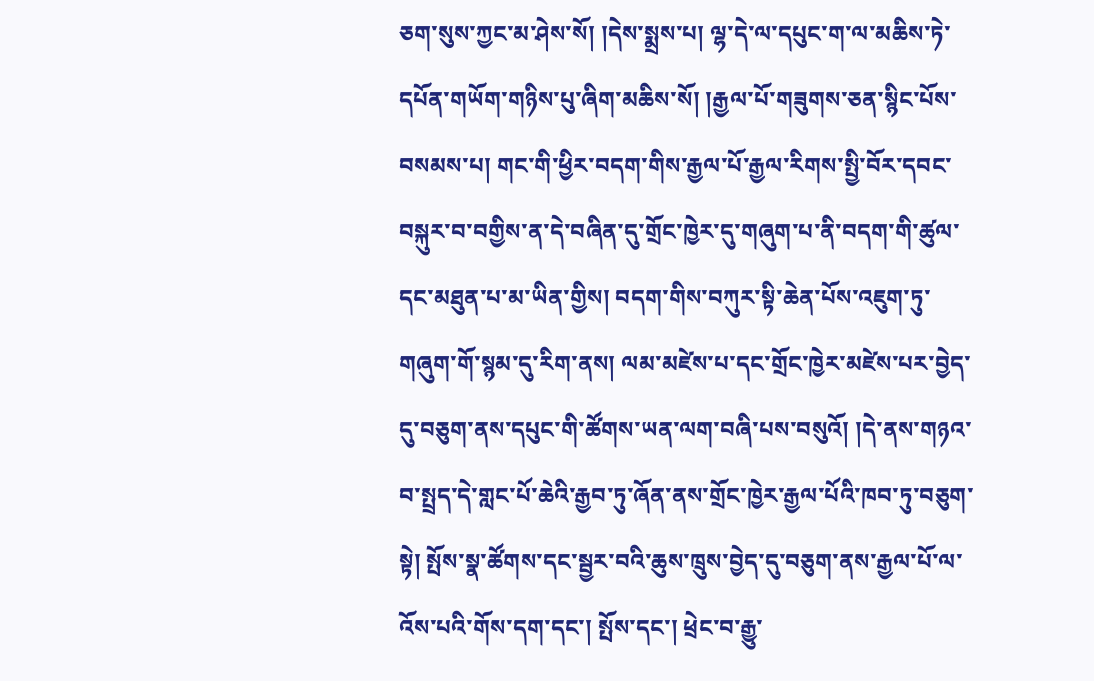ཅག་སུས་ཀྱང་མ་ཤེས་སོ། །དེས་སྨྲས་པ། ལྷ་དེ་ལ་དཔུང་ག་ལ་མཆིས་ཏེ་དཔོན་གཡོག་གཉིས་པུ་ཞིག་མཆིས་སོ། །རྒྱལ་པོ་གཟུགས་ཅན་སྙིང་པོས་བསམས་པ། གང་གི་ཕྱིར་བདག་གིས་རྒྱལ་པོ་རྒྱལ་རིགས་སྤྱི་བོར་དབང་བསྐུར་བ་བགྱིས་ན་དེ་བཞིན་དུ་གྲོང་ཁྱེར་དུ་གཞུག་པ་ནི་བདག་གི་ཚུལ་དང་མཐུན་པ་མ་ཡིན་གྱིས། བདག་གིས་བཀུར་སྟི་ཆེན་པོས་འཇུག་ཏུ་གཞུག་གོ་སྙམ་དུ་རིག་ནས། ལམ་མཛེས་པ་དང་གྲོང་ཁྱེར་མཛེས་པར་བྱེད་དུ་བཅུག་ནས་དཔུང་གི་ཚོགས་ཡན་ལག་བཞི་པས་བསུའོ། །དེ་ནས་གཉའ་བ་སྤྲད་དེ་གླང་པོ་ཆེའི་རྒྱབ་ཏུ་ཞོན་ནས་གྲོང་ཁྱེར་རྒྱལ་པོའི་ཁབ་ཏུ་བཅུག་སྟེ། སྤོས་སྣ་ཚོགས་དང་སྦྱར་བའི་ཆུས་ཁྲུས་བྱེད་དུ་བཅུག་ནས་རྒྱལ་པོ་ལ་འོས་པའི་གོས་དག་དང་། སྤོས་དང་། ཕྲེང་བ་རྒྱུ་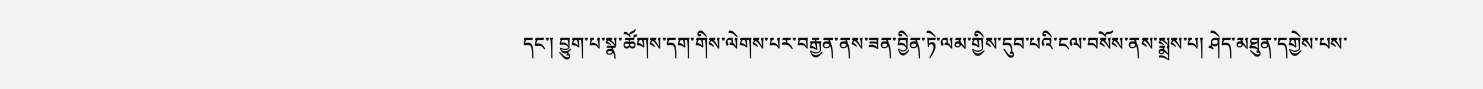དང་། བྱུག་པ་སྣ་ཚོགས་དག་གིས་ལེགས་པར་བརྒྱན་ནས་ཟན་བྱིན་ཏེ་ལམ་གྱིས་དུབ་པའི་ངལ་བསོས་ནས་སྨྲས་པ། ཤེད་མཐུན་དགྱེས་པས་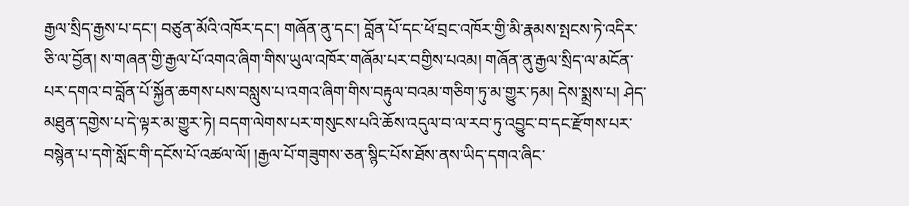རྒྱལ་སྲིད་རྒྱས་པ་དང་། བཙུན་མོའི་འཁོར་དང་། གཞོན་ནུ་དང་། བློན་པོ་དང་ཕོ་བྲང་འཁོར་གྱི་མི་རྣམས་སྤངས་ཏེ་འདིར་ཅི་ལ་བྱོན། ས་གཞན་གྱི་རྒྱལ་པོ་འགའ་ཞིག་གིས་ཡུལ་འཁོར་གཞོམ་པར་བགྱིས་པའམ། གཞོན་ནུ་རྒྱལ་སྲིད་ལ་མངོན་པར་དགའ་བ་བློན་པོ་སྐྱོན་ཆགས་པས་བསླུས་པ་འགའ་ཞིག་གིས་བརྟུལ་བའམ་གཅིག་ཏུ་མ་གྱུར་ཏམ། དེས་སྨྲས་པ། ཤེད་མཐུན་དགྱེས་པ་དེ་ལྟར་མ་གྱུར་ཏེ། བདག་ལེགས་པར་གསུངས་པའི་ཆོས་འདུལ་བ་ལ་རབ་ཏུ་འབྱུང་བ་དང་རྫོགས་པར་བསྙེན་པ་དགེ་སློང་གི་དངོས་པོ་འཚལ་ལོ། །རྒྱལ་པོ་གཟུགས་ཅན་སྙིང་པོས་ཐོས་ནས་ཡིད་དགའ་ཞིང་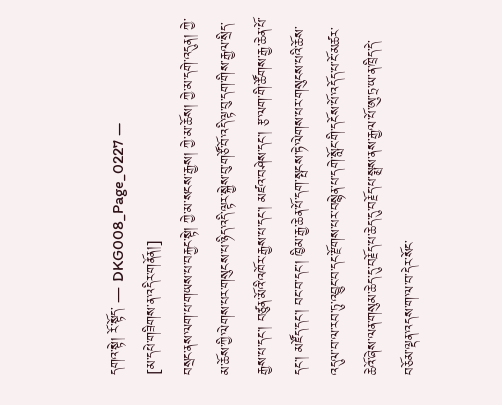དགའ་སྟེ། རོ་སྟོད་ ― DKG008_Page_0227 ―
[མ་དཔེ་གཟིགས་ན་འདིར་གནོན།]
བསྲང་ནས་ལག་པ་གཡས་པ་བརྐྱང་སྟེ། ཀྱེ་མ་སངས་རྒྱས། ཀྱེ་མ་ཆོས། ཀྱེ་མ་དགེ་འདུན། ཀྱེ་མ་ཆོས་ཀྱི་ལེགས་པར་གསུངས་པ་ཉིད་འདི་ལྟར་སྐྱེས་བུ་གཙོ་བོ་འདི་ལྟ་བུ་དག་གིས་རྒྱལ་སྲིད་རྒྱས་པ་དང་། བཙུན་མོའི་འཁོར་རྒྱས་པ་དང་། མཛའ་བཤེས་དང་། རྩ་ལག་གི་ཚོགས་རྒྱ་ཆེན་པོ་དང་། མཛོད་དང་། བང་བ་དང་། ཁྱིམ་རྒྱ་ཆེན་པོ་དག་སྤངས་ཏེ་ལེགས་པར་གསུངས་པའི་ཆོས་འདུལ་བ་ལ་རབ་ཏུ་འབྱུང་བ་དང་རྫོགས་པར་བསྙེན་པ་དགེ་སློང་གི་དངོས་པོ་འདོད་པ་ངོ་མཚར་ཆེའོ་ཞེས་ལན་གསུམ་ཆེད་དུ་བརྗོད་པ་ཆེད་དུ་བརྗོད་པ་སྨྲས་ནས་རྒྱལ་པོ་ཨུ་ཏྲ་ཡ་ན་ཁྲིད་དེ་བཅོམ་ལྡན་འདས་ག་ལ་བ་དེར་སོང་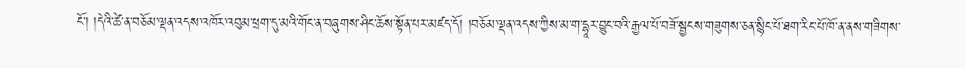ངོ་། །དེའི་ཚེ་ན་བཅོམ་ལྡན་འདས་འཁོར་འབུམ་ཕྲག་དུ་མའི་གོང་ན་བཞུགས་ཤིང་ཆོས་སྟོན་པར་མཛད་དོ། །བཅོམ་ལྡན་འདས་ཀྱིས་མ་ག་དྷཱར་བྱུང་བའི་རྒྱལ་པོ་བཟོ་སྦྱངས་གཟུགས་ཅན་སྙིང་པོ་ཐག་རིང་པོ་ཁོ་ན་ནས་གཟིགས་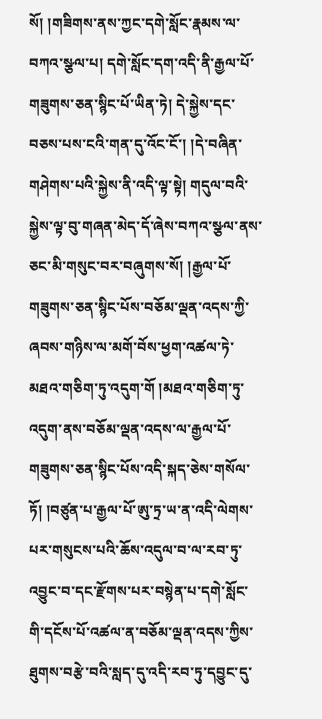སོ། །གཟིགས་ནས་ཀྱང་དགེ་སློང་རྣམས་ལ་བཀའ་སྩལ་པ། དགེ་སློང་དག་འདི་ནི་རྒྱལ་པོ་གཟུགས་ཅན་སྙིང་པོ་ཡིན་ཏེ། དེ་སྐྱེས་དང་བཅས་པས་ངའི་གན་དུ་འོང་ངོ་། །དེ་བཞིན་གཤེགས་པའི་སྐྱེས་ནི་འདི་ལྟ་སྟེ། གདུལ་བའི་སྐྱེས་ལྟ་བུ་གཞན་མེད་དོ་ཞེས་བཀའ་སྩལ་ནས་ཅང་མི་གསུང་བར་བཞུགས་སོ། །རྒྱལ་པོ་གཟུགས་ཅན་སྙིང་པོས་བཅོམ་ལྡན་འདས་ཀྱི་ཞབས་གཉིས་ལ་མགོ་བོས་ཕྱག་འཚལ་ཏེ་མཐའ་གཅིག་ཏུ་འདུག་གོ །མཐའ་གཅིག་ཏུ་འདུག་ནས་བཅོམ་ལྡན་འདས་ལ་རྒྱལ་པོ་གཟུགས་ཅན་སྙིང་པོས་འདི་སྐད་ཅེས་གསོལ་ཏོ། །བཙུན་པ་རྒྱལ་པོ་ཨུ་ཏྲ་ཡ་ན་འདི་ལེགས་པར་གསུངས་པའི་ཆོས་འདུལ་བ་ལ་རབ་ཏུ་འབྱུང་བ་དང་རྫོགས་པར་བསྙེན་པ་དགེ་སློང་གི་དངོས་པོ་འཚལ་ན་བཅོམ་ལྡན་འདས་ཀྱིས་ཐུགས་བརྩེ་བའི་སླད་དུ་འདི་རབ་ཏུ་དབྱུང་དུ་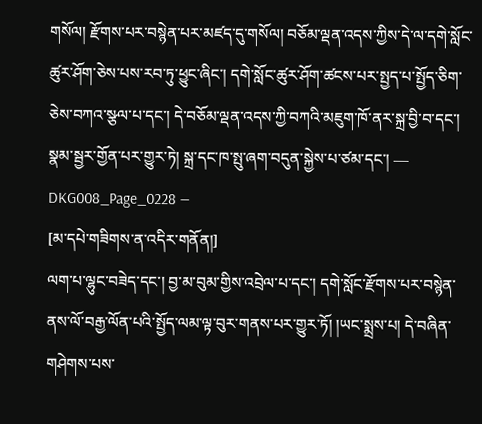གསོལ། རྫོགས་པར་བསྙེན་པར་མཛད་དུ་གསོལ། བཅོམ་ལྡན་འདས་ཀྱིས་དེ་ལ་དགེ་སློང་ཚུར་ཤོག་ཅེས་པས་རབ་ཏུ་ཕྱུང་ཞིང་། དགེ་སློང་ཚུར་ཤོག་ཚངས་པར་སྤྱད་པ་སྤྱོད་ཅིག་ཅེས་བཀའ་སྩལ་པ་དང་། དེ་བཅོམ་ལྡན་འདས་ཀྱི་བཀའི་མཇུག་ཁོ་ནར་སྐྲ་བྱི་བ་དང་། སྣམ་སྦྱར་གྱོན་པར་གྱུར་ཏེ། སྐྲ་དང་ཁ་སྤུ་ཞག་བདུན་སྐྱེས་པ་ཙམ་དང་། ― DKG008_Page_0228 ―
[མ་དཔེ་གཟིགས་ན་འདིར་གནོན།]
ལག་པ་ལྷུང་བཟེད་དང་། བྱ་མ་བུམ་གྱིས་འབྲེལ་པ་དང་། དགེ་སློང་རྫོགས་པར་བསྙེན་ནས་ལོ་བརྒྱ་ལོན་པའི་སྤྱོད་ལམ་ལྟ་བུར་གནས་པར་གྱུར་ཏོ། །ཡང་སྨྲས་པ། དེ་བཞིན་གཤེགས་པས་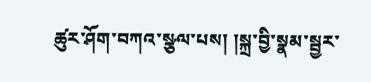ཚུར་ཤོག་བཀའ་སྩལ་པས། །སྐྲ་བྱི་སྣམ་སྦྱར་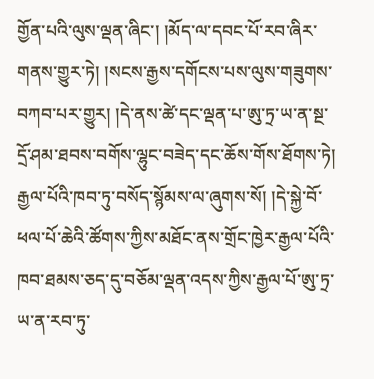གྱོན་པའི་ལུས་ལྡན་ཞིང་། །མོད་ལ་དབང་པོ་རབ་ཞིར་གནས་གྱུར་ཏེ། །སངས་རྒྱས་དགོངས་པས་ལུས་གཟུགས་བཀབ་པར་གྱུར། །དེ་ནས་ཚེ་དང་ལྡན་པ་ཨུ་ཏྲ་ཡ་ན་སྔ་དྲོ་ཤམ་ཐབས་བགོས་ལྷུང་བཟེད་དང་ཆོས་གོས་ཐོགས་ཏེ། རྒྱལ་པོའི་ཁབ་ཏུ་བསོད་སྙོམས་ལ་ཞུགས་སོ། །དེ་སྐྱེ་བོ་ཕལ་པོ་ཆེའི་ཚོགས་ཀྱིས་མཐོང་ནས་གྲོང་ཁྱེར་རྒྱལ་པོའི་ཁབ་ཐམས་ཅད་དུ་བཅོམ་ལྡན་འདས་ཀྱིས་རྒྱལ་པོ་ཨུ་ཏྲ་ཡ་ན་རབ་ཏུ་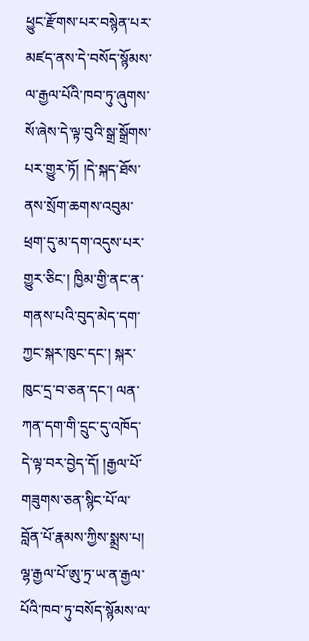ཕྱུང་རྫོགས་པར་བསྙེན་པར་མཛད་ནས་དེ་བསོད་སྙོམས་ལ་རྒྱལ་པོའི་ཁབ་ཏུ་ཞུགས་སོ་ཞེས་དེ་ལྟ་བུའི་སྒྲ་སྒྲོགས་པར་གྱུར་ཏོ། །དེ་སྐད་ཐོས་ནས་སྲོག་ཆགས་འབུམ་ཕྲག་དུ་མ་དག་འདུས་པར་གྱུར་ཅིང་། ཁྱིམ་གྱི་ནང་ན་གནས་པའི་བུད་མེད་དག་ཀྱང་སྐར་ཁུང་དང་། སྐར་ཁུང་དྲ་བ་ཅན་དང་། ལན་ཀན་དག་གི་དྲུང་དུ་འཁོད་དེ་ལྟ་བར་བྱེད་དོ། །རྒྱལ་པོ་གཟུགས་ཅན་སྙིང་པོ་ལ་བློན་པོ་རྣམས་ཀྱིས་སྨྲས་པ། ལྷ་རྒྱལ་པོ་ཨུ་ཏྲ་ཡ་ན་རྒྱལ་པོའི་ཁབ་ཏུ་བསོད་སྙོམས་ལ་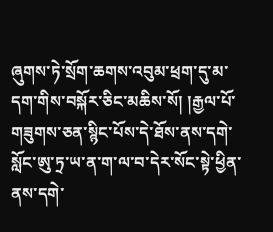ཞུགས་ཏེ་སྲོག་ཆགས་འབུམ་ཕྲག་དུ་མ་དག་གིས་བསྐོར་ཅིང་མཆིས་སོ། །རྒྱལ་པོ་གཟུགས་ཅན་སྙིང་པོས་དེ་ཐོས་ནས་དགེ་སློང་ཨུ་ཏྲ་ཡ་ན་ག་ལ་བ་དེར་སོང་སྟེ་ཕྱིན་ནས་དགེ་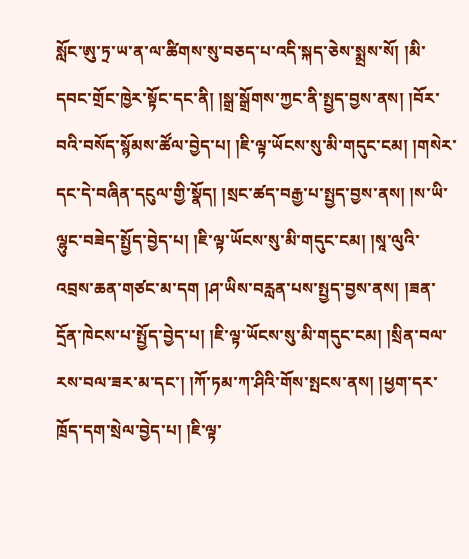སློང་ཨུ་ཏྲ་ཡ་ན་ལ་ཚིགས་སུ་བཅད་པ་འདི་སྐད་ཅེས་སྨྲས་སོ། །མི་དབང་གྲོང་ཁྱེར་སྟོང་དང་ནི། །སྒྲ་སྒྲོགས་ཀྱང་ནི་སྤྱད་བྱས་ནས། །བོར་བའི་བསོད་སྙོམས་ཚོལ་བྱེད་པ། །ཇི་ལྟ་ཡོངས་སུ་མི་གདུང་ངམ། །གསེར་དང་དེ་བཞིན་དངུལ་གྱི་སྣོད། །སྲང་ཚད་བརྒྱ་པ་སྤྱད་བྱས་ནས། །ས་ཡི་ལྷུང་བཟེད་སྤྱོད་བྱེད་པ། །ཇི་ལྟ་ཡོངས་སུ་མི་གདུང་ངམ། །སཱ་ལུའི་འབྲས་ཆན་གཙང་མ་དག །ཤ་ཡིས་བརླན་པས་སྤྱད་བྱས་ནས། །ཟན་དྲོན་ཁེངས་པ་སྤྱོད་བྱེད་པ། །ཇི་ལྟ་ཡོངས་སུ་མི་གདུང་ངམ། །སྲིན་བལ་རས་བལ་ཟར་མ་དང་། །ཀོ་ཏམ་ཀ་ཤིའི་གོས་སྤངས་ནས། །ཕྱག་དར་ཁྲོད་དག་སྲེལ་བྱེད་པ། །ཇི་ལྟ་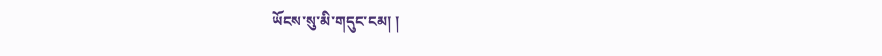ཡོངས་སུ་མི་གདུང་ངམ། །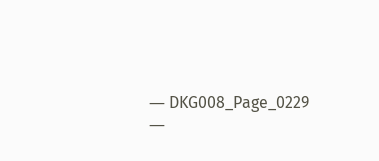― DKG008_Page_0229 ―